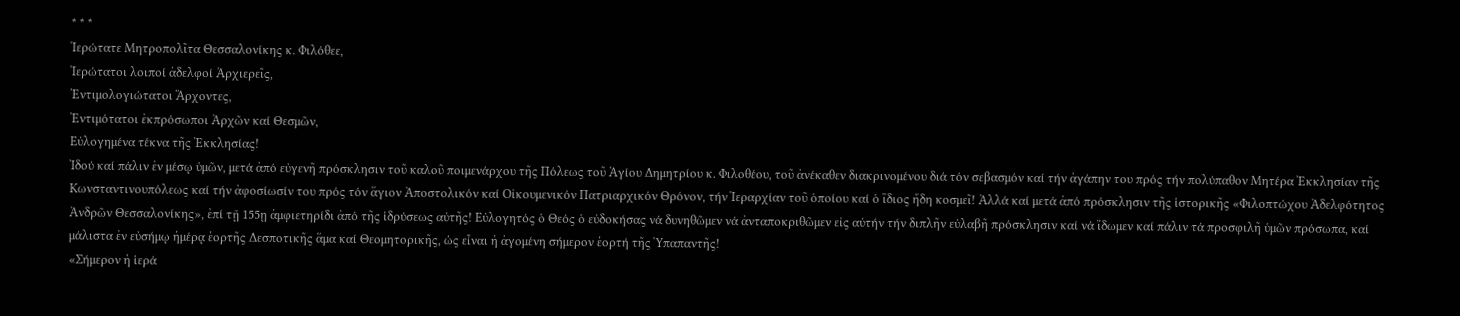* * *
Ἱερώτατε Μητροπολῖτα Θεσσαλονίκης κ. Φιλόθεε,
Ἱερώτατοι λοιποί ἀδελφοί Ἀρχιερεῖς,
Ἐντιμολογιώτατοι Ἄρχοντες,
Ἐντιμότατοι ἐκπρόσωποι Ἀρχῶν καί Θεσμῶν,
Εὐλογημένα τέκνα τῆς Ἐκκλησίας!
Ἰδού καί πάλιν ἐν μέσῳ ὑμῶν, μετά ἀπό εὐγενῆ πρόσκλησιν τοῦ καλοῦ ποιμενάρχου τῆς Πόλεως τοῦ Ἁγίου Δημητρίου κ. Φιλοθέου, τοῦ ἀνέκαθεν διακρινομένου διά τόν σεβασμόν καί τήν ἀγάπην του πρός τήν πολύπαθον Μητέρα Ἐκκλησίαν τῆς Κωνσταντινουπόλεως καί τήν ἀφοσίωσίν του πρός τόν ἅγιον Ἀποστολικόν καί Οἰκουμενικόν Πατριαρχικόν Θρόνον, τήν Ἱεραρχίαν τοῦ ὁποίου καί ὁ ἴδιος ἤδη κοσμεῖ! Ἀλλά καί μετά ἀπό πρόσκλησιν τῆς ἱστορικῆς «Φιλοπτώχου Ἀδελφότητος Ἀνδρῶν Θεσσαλονίκης», ἐπί τῇ 155ῃ ἀμφιετηρίδι ἀπό τῆς ἱδρύσεως αὐτῆς! Εὐλογητός ὁ Θεός ὁ εὐδοκήσας νά δυνηθῶμεν νά ἀνταποκριθῶμεν εἰς αὐτήν τήν διπλῆν εὐλαβῆ πρόσκλησιν καί νά ἴδωμεν καί πάλιν τά προσφιλῆ ὑμῶν πρόσωπα, καί μάλιστα ἐν εὐσήμῳ ἡμέρᾳ ἑορτῆς Δεσποτικῆς ἅμα καί Θεομητορικῆς, ὡς εἶναι ἡ ἀγομένη σήμερον ἑορτή τῆς Ὑπαπαντῆς!
«Σήμερον ἡ ἱερά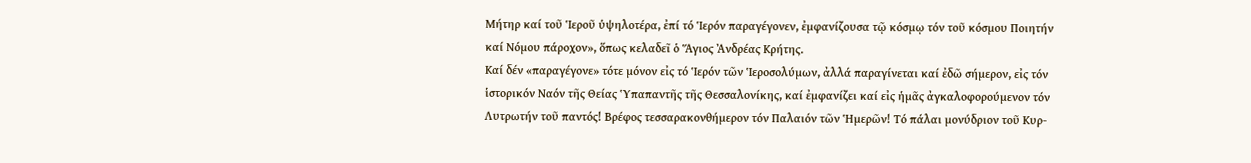Μήτηρ καί τοῦ Ἱεροῦ ὑψηλοτέρα, ἐπί τό Ἱερόν παραγέγονεν, ἐμφανίζουσα τῷ κόσμῳ τόν τοῦ κόσμου Ποιητήν καί Νόμου πάροχον», ὅπως κελαδεῖ ὁ Ἅγιος Ἀνδρέας Κρήτης.
Καί δέν «παραγέγονε» τότε μόνον εἰς τό Ἱερόν τῶν Ἱεροσολύμων, ἀλλά παραγίνεται καί ἐδῶ σήμερον, εἰς τόν ἱστορικόν Ναόν τῆς Θείας Ὑπαπαντῆς τῆς Θεσσαλονίκης, καί ἐμφανίζει καί εἰς ἡμᾶς ἀγκαλοφορούμενον τόν Λυτρωτήν τοῦ παντός! Βρέφος τεσσαρακονθήμερον τόν Παλαιόν τῶν Ἡμερῶν! Τό πάλαι μονύδριον τοῦ Κυρ-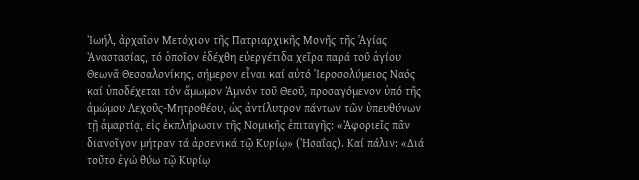Ἰωήλ, ἀρχαῖον Μετόχιον τῆς Πατριαρχικῆς Μονῆς τῆς Ἁγίας Ἀναστασίας, τό ὁποῖον ἐδέχθη εὐεργέτιδα χεῖρα παρά τοῦ ἁγίου Θεωνᾶ Θεσσαλονίκης, σήμερον εἶναι καί αὐτό Ἱεροσολύμειος Ναός καί ὑποδέχεται τόν ἄμωμον Ἀμνόν τοῦ Θεοῦ, προσαγόμενον ὑπό τῆς ἀμώμου Λεχοῦς-Μητροθέου, ὡς ἀντίλυτρον πάντων τῶν ὑπευθύνων τῇ ἁμαρτίᾳ, εἰς ἐκπλήρωσιν τῆς Νομικῆς ἐπιταγῆς: «Ἀφοριεῖς πᾶν διανοῖγον μήτραν τά ἀρσενικά τῷ Κυρίῳ» (Ἠσαΐας). Καί πάλιν: «Διά τοῦτο ἐγώ θύω τῷ Κυρίῳ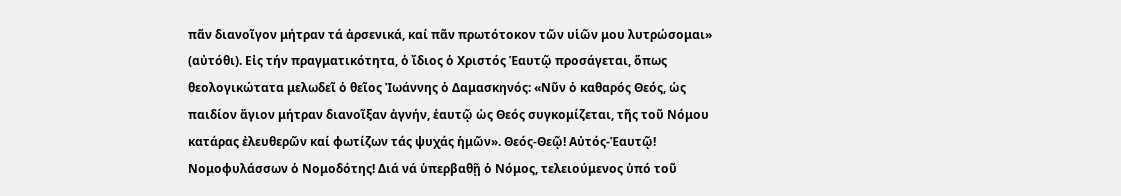πᾶν διανοῖγον μήτραν τά ἀρσενικά, καί πᾶν πρωτότοκον τῶν υἱῶν μου λυτρώσομαι» (αὐτόθι). Εἰς τήν πραγματικότητα, ὁ ἴδιος ὁ Χριστός Ἑαυτῷ προσάγεται, ὅπως θεολογικώτατα μελωδεῖ ὁ θεῖος Ἰωάννης ὁ Δαμασκηνός: «Νῦν ὁ καθαρός Θεός, ὡς παιδίον ἅγιον μήτραν διανοῖξαν ἀγνήν, ἑαυτῷ ὡς Θεός συγκομίζεται, τῆς τοῦ Νόμου κατάρας ἐλευθερῶν καί φωτίζων τάς ψυχάς ἡμῶν». Θεός-Θεῷ! Αὐτός-Ἑαυτῷ! Νομοφυλάσσων ὁ Νομοδότης! Διά νά ὑπερβαθῇ ὁ Νόμος, τελειούμενος ὑπό τοῦ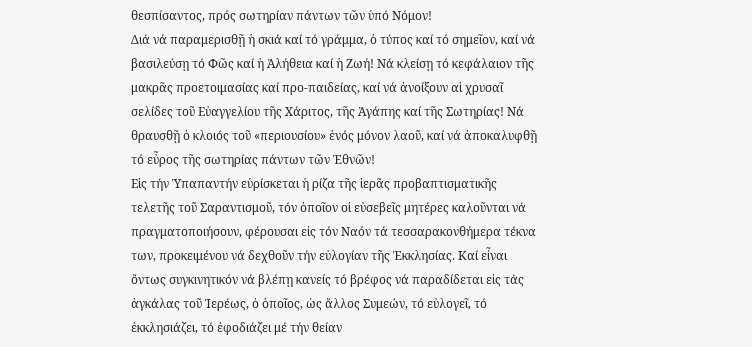θεσπίσαντος, πρός σωτηρίαν πάντων τῶν ὑπό Νόμον!
Διά νά παραμερισθῇ ἡ σκιά καί τό γράμμα, ὁ τύπος καί τό σημεῖον, καί νά βασιλεύσῃ τό Φῶς καί ἡ Ἀλήθεια καί ἡ Ζωή! Νά κλείσῃ τό κεφάλαιον τῆς μακρᾶς προετοιμασίας καί προ-παιδείας, καί νά ἀνοίξουν αἱ χρυσαῖ σελίδες τοῦ Εὐαγγελίου τῆς Χάριτος, τῆς Ἀγάπης καί τῆς Σωτηρίας! Νά θραυσθῇ ὁ κλοιός τοῦ «περιουσίου» ἑνός μόνον λαοῦ, καί νά ἀποκαλυφθῇ τό εὖρος τῆς σωτηρίας πάντων τῶν Ἐθνῶν!
Εἰς τήν Ὑπαπαντήν εὑρίσκεται ἡ ρίζα τῆς ἱερᾶς προβαπτισματικῆς τελετῆς τοῦ Σαραντισμοῦ, τόν ὁποῖον οἱ εὐσεβεῖς μητέρες καλοῦνται νά πραγματοποιήσουν, φέρουσαι εἰς τόν Ναόν τά τεσσαρακονθήμερα τέκνα των, προκειμένου νά δεχθοῦν τήν εὐλογίαν τῆς Ἐκκλησίας. Καί εἶναι ὄντως συγκινητικόν νά βλέπῃ κανείς τό βρέφος νά παραδίδεται εἰς τάς ἀγκάλας τοῦ Ἱερέως, ὁ ὁποῖος, ὡς ἄλλος Συμεών, τό εὐλογεῖ, τό ἐκκλησιάζει, τό ἐφοδιάζει μέ τήν θείαν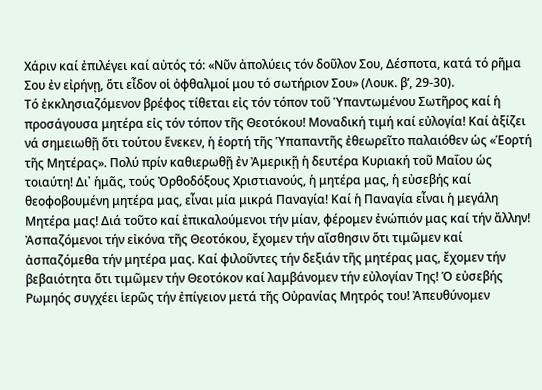Χάριν καί ἐπιλέγει καί αὐτός τό: «Νῦν ἀπολύεις τόν δοῦλον Σου, Δέσποτα, κατά τό ρῆμα Σου ἐν εἰρήνῃ, ὅτι εἶδον οἱ ὀφθαλμοί μου τό σωτήριον Σου» (Λουκ. β’, 29-30).
Τό ἐκκλησιαζόμενον βρέφος τίθεται εἰς τόν τόπον τοῦ Ὑπαντωμένου Σωτῆρος καί ἡ προσάγουσα μητέρα εἰς τόν τόπον τῆς Θεοτόκου! Μοναδική τιμή καί εὐλογία! Καί ἀξίζει νά σημειωθῇ ὅτι τούτου ἕνεκεν, ἡ ἑορτή τῆς Ὑπαπαντῆς ἐθεωρεῖτο παλαιόθεν ὡς «Ἑορτή τῆς Μητέρας». Πολύ πρίν καθιερωθῇ ἐν Ἀμερικῇ ἡ δευτέρα Κυριακή τοῦ Μαΐου ὡς τοιαύτη! Δι᾿ ἡμᾶς, τούς Ὀρθοδόξους Χριστιανούς, ἡ μητέρα μας, ἡ εὐσεβής καί θεοφοβουμένη μητέρα μας, εἶναι μία μικρά Παναγία! Καί ἡ Παναγία εἶναι ἡ μεγάλη Μητέρα μας! Διά τοῦτο καί ἐπικαλούμενοι τήν μίαν, φέρομεν ἐνώπιόν μας καί τήν ἄλλην! Ἀσπαζόμενοι τήν εἰκόνα τῆς Θεοτόκου, ἔχομεν τήν αἴσθησιν ὅτι τιμῶμεν καί ἀσπαζόμεθα τήν μητέρα μας. Καί φιλοῦντες τήν δεξιάν τῆς μητέρας μας, ἔχομεν τήν βεβαιότητα ὅτι τιμῶμεν τήν Θεοτόκον καί λαμβάνομεν τήν εὐλογίαν Της! Ὁ εὐσεβής Ρωμηός συγχέει ἱερῶς τήν ἐπίγειον μετά τῆς Οὐρανίας Μητρός του! Ἀπευθύνομεν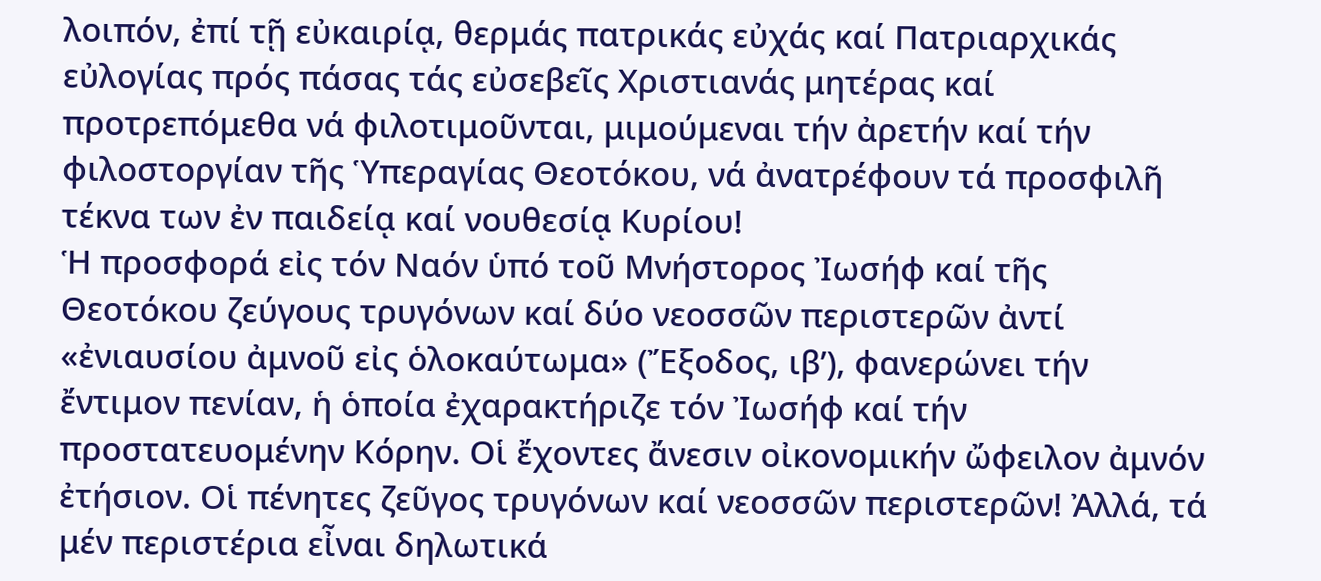λοιπόν, ἐπί τῇ εὐκαιρίᾳ, θερμάς πατρικάς εὐχάς καί Πατριαρχικάς εὐλογίας πρός πάσας τάς εὐσεβεῖς Χριστιανάς μητέρας καί προτρεπόμεθα νά φιλοτιμοῦνται, μιμούμεναι τήν ἀρετήν καί τήν φιλοστοργίαν τῆς Ὑπεραγίας Θεοτόκου, νά ἀνατρέφουν τά προσφιλῆ τέκνα των ἐν παιδείᾳ καί νουθεσίᾳ Κυρίου!
Ἡ προσφορά εἰς τόν Ναόν ὑπό τοῦ Μνήστορος Ἰωσήφ καί τῆς Θεοτόκου ζεύγους τρυγόνων καί δύο νεοσσῶν περιστερῶν ἀντί «ἐνιαυσίου ἀμνοῦ εἰς ὁλοκαύτωμα» (Ἔξοδος, ιβ’), φανερώνει τήν ἔντιμον πενίαν, ἡ ὁποία ἐχαρακτήριζε τόν Ἰωσήφ καί τήν προστατευομένην Κόρην. Οἱ ἔχοντες ἄνεσιν οἰκονομικήν ὤφειλον ἀμνόν ἐτήσιον. Οἱ πένητες ζεῦγος τρυγόνων καί νεοσσῶν περιστερῶν! Ἀλλά, τά μέν περιστέρια εἶναι δηλωτικά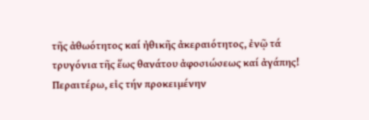τῆς ἀθωότητος καί ἠθικῆς ἀκεραιότητος, ἐνῷ τά τρυγόνια τῆς ἕως θανάτου ἀφοσιώσεως καί ἀγάπης! Περαιτέρω, εἰς τήν προκειμένην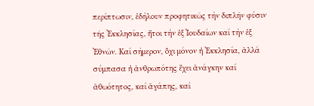περίπτωσιν, ἐδήλουν προφητικῶς τήν διπλῆν φύσιν τῆς Ἐκκλησίας, ἤτοι τήν ἐξ Ἰουδαίων καί τήν ἐξ Ἐθνῶν. Καί σήμερον, ὄχι μόνον ἡ Ἐκκλησία, ἀλλά σύμπασα ἡ ἀνθρωπότης ἔχει ἀνάγκην καί ἀθωότητος, καί ἀγάπης, καί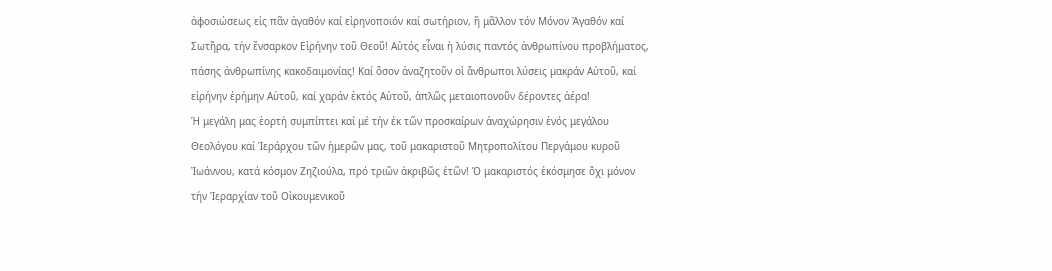ἀφοσιώσεως εἰς πᾶν ἀγαθόν καί εἰρηνοποιόν καί σωτήριον, ἤ μᾶλλον τόν Μόνον Ἀγαθόν καί Σωτῆρα, τήν ἔνσαρκον Εἰρήνην τοῦ Θεοῦ! Αὐτός εἶναι ἡ λύσις παντός ἀνθρωπίνου προβλήματος, πάσης ἀνθρωπίνης κακοδαιμονίας! Καί ὅσον ἀναζητοῦν οἱ ἄνθρωποι λύσεις μακράν Αὐτοῦ, καί εἰρήνην ἐρήμην Αὐτοῦ, καί χαράν ἐκτός Αὐτοῦ, ἁπλῶς μεταιοπονοῦν δέροντες ἀέρα!
Ἡ μεγάλη μας ἑορτή συμπίπτει καί μέ τήν ἐκ τῶν προσκαίρων ἀναχώρησιν ἑνός μεγάλου Θεολόγου καί Ἱεράρχου τῶν ἡμερῶν μας, τοῦ μακαριστοῦ Μητροπολίτου Περγάμου κυροῦ Ἰωάννου, κατά κόσμον Ζηζιούλα, πρό τριῶν ἀκριβῶς ἐτῶν! Ὁ μακαριστός ἐκόσμησε ὄχι μόνον τήν Ἱεραρχίαν τοῦ Οἰκουμενικοῦ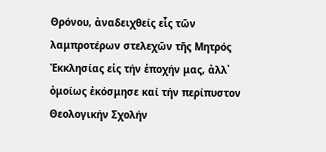Θρόνου, ἀναδειχθείς εἷς τῶν λαμπροτέρων στελεχῶν τῆς Μητρός Ἐκκλησίας εἰς τήν ἐποχήν μας, ἀλλ᾿ ὁμοίως ἐκόσμησε καί τήν περίπυστον Θεολογικήν Σχολήν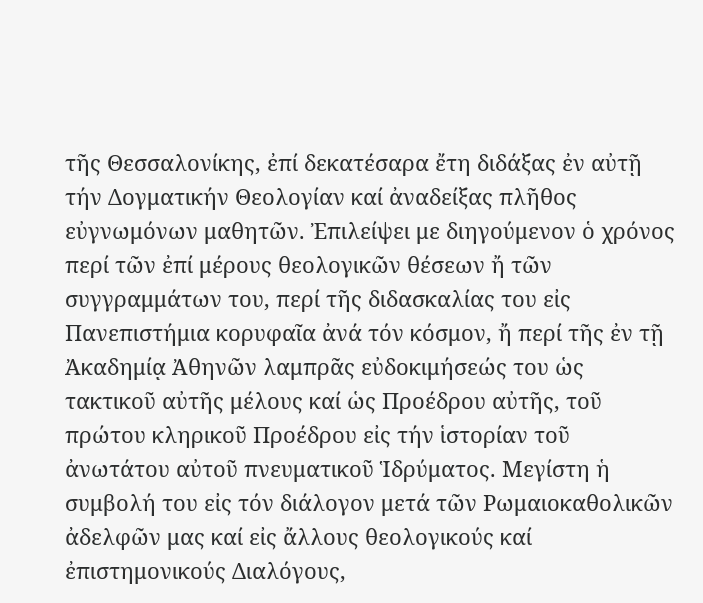τῆς Θεσσαλονίκης, ἐπί δεκατέσαρα ἔτη διδάξας ἐν αὐτῇ τήν Δογματικήν Θεολογίαν καί ἀναδείξας πλῆθος εὐγνωμόνων μαθητῶν. Ἐπιλείψει με διηγούμενον ὁ χρόνος περί τῶν ἐπί μέρους θεολογικῶν θέσεων ἤ τῶν συγγραμμάτων του, περί τῆς διδασκαλίας του εἰς Πανεπιστήμια κορυφαῖα ἀνά τόν κόσμον, ἤ περί τῆς ἐν τῇ Ἀκαδημίᾳ Ἀθηνῶν λαμπρᾶς εὐδοκιμήσεώς του ὡς τακτικοῦ αὐτῆς μέλους καί ὡς Προέδρου αὐτῆς, τοῦ πρώτου κληρικοῦ Προέδρου εἰς τήν ἱστορίαν τοῦ ἀνωτάτου αὐτοῦ πνευματικοῦ Ἱδρύματος. Μεγίστη ἡ συμβολή του εἰς τόν διάλογον μετά τῶν Ρωμαιοκαθολικῶν ἀδελφῶν μας καί εἰς ἄλλους θεολογικούς καί ἐπιστημονικούς Διαλόγους,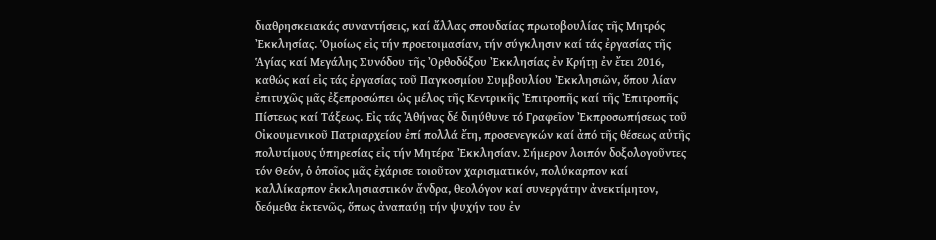διαθρησκειακάς συναντήσεις, καί ἄλλας σπουδαίας πρωτοβουλίας τῆς Μητρός Ἐκκλησίας. Ὁμοίως εἰς τήν προετοιμασίαν, τήν σύγκλησιν καί τάς ἐργασίας τῆς Ἁγίας καί Μεγάλης Συνόδου τῆς Ὀρθοδόξου Ἐκκλησίας ἐν Κρήτῃ ἐν ἔτει 2016, καθώς καί εἰς τάς ἐργασίας τοῦ Παγκοσμίου Συμβουλίου Ἐκκλησιῶν, ὅπου λίαν ἐπιτυχῶς μᾶς ἐξεπροσώπει ὡς μέλος τῆς Κεντρικῆς Ἐπιτροπῆς καί τῆς Ἐπιτροπῆς Πίστεως καί Τάξεως. Εἰς τάς Ἀθήνας δέ διηύθυνε τό Γραφεῖον Ἐκπροσωπήσεως τοῦ Οἰκουμενικοῦ Πατριαρχείου ἐπί πολλά ἔτη, προσενεγκών καί ἀπό τῆς θέσεως αὐτῆς πολυτίμους ὑπηρεσίας εἰς τήν Μητέρα Ἐκκλησίαν. Σήμερον λοιπόν δοξολογοῦντες τόν Θεόν, ὁ ὁποῖος μᾶς ἐχάρισε τοιοῦτον χαρισματικόν, πολύκαρπον καί καλλίκαρπον ἐκκλησιαστικόν ἄνδρα, θεολόγον καί συνεργάτην ἀνεκτίμητον, δεόμεθα ἐκτενῶς, ὅπως ἀναπαύῃ τήν ψυχήν του ἐν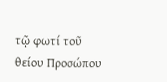τῷ φωτί τοῦ θείου Προσώπου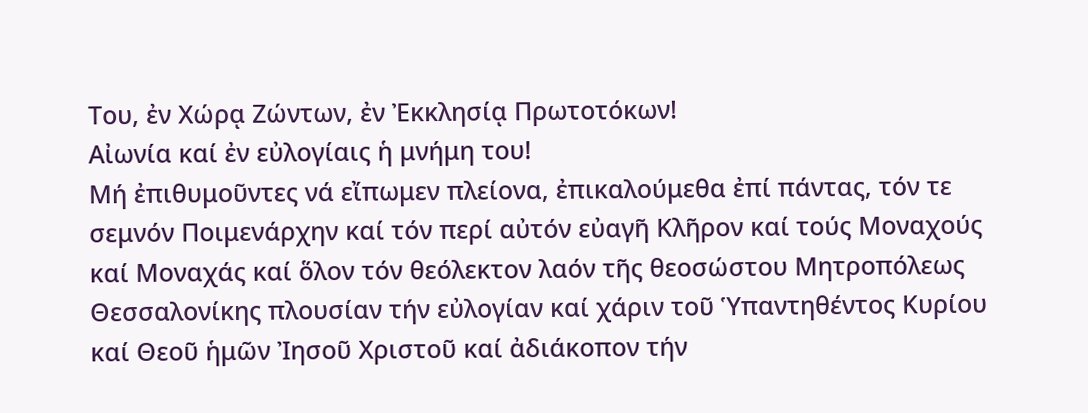Του, ἐν Χώρᾳ Ζώντων, ἐν Ἐκκλησίᾳ Πρωτοτόκων!
Αἰωνία καί ἐν εὐλογίαις ἡ μνήμη του!
Μή ἐπιθυμοῦντες νά εἴπωμεν πλείονα, ἐπικαλούμεθα ἐπί πάντας, τόν τε σεμνόν Ποιμενάρχην καί τόν περί αὐτόν εὐαγῆ Κλῆρον καί τούς Μοναχούς καί Μοναχάς καί ὅλον τόν θεόλεκτον λαόν τῆς θεοσώστου Μητροπόλεως Θεσσαλονίκης πλουσίαν τήν εὐλογίαν καί χάριν τοῦ Ὑπαντηθέντος Κυρίου καί Θεοῦ ἡμῶν Ἰησοῦ Χριστοῦ καί ἀδιάκοπον τήν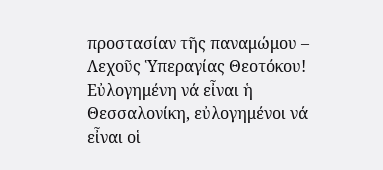προστασίαν τῆς παναμώμου – Λεχοῦς Ὑπεραγίας Θεοτόκου!
Εὐλογημένη νά εἶναι ἡ Θεσσαλονίκη, εὐλογημένοι νά εἶναι οἱ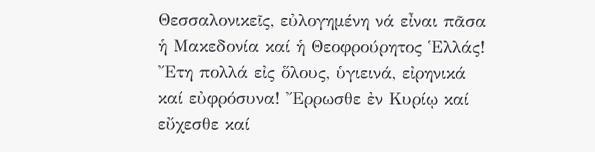Θεσσαλονικεῖς, εὐλογημένη νά εἶναι πᾶσα ἡ Μακεδονία καί ἡ Θεοφρούρητος Ἑλλάς!
Ἔτη πολλά εἰς ὅλους, ὑγιεινά, εἰρηνικά καί εὐφρόσυνα! Ἔρρωσθε ἐν Κυρίῳ καί εὔχεσθε καί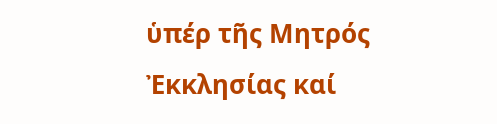ὑπέρ τῆς Μητρός Ἐκκλησίας καί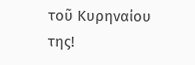τοῦ Κυρηναίου της!